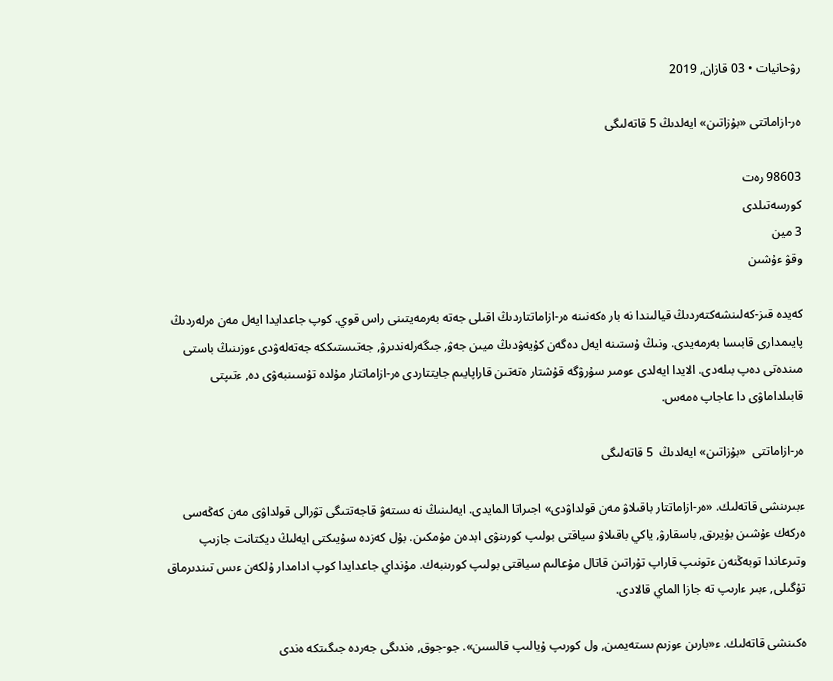رۋحانيات • 03 قازان, 2019

ەر-ازاماتتى «بۇزاتىن» ايەلدىڭ 5 قاتەلىگى

98603 رەت
كورسەتىلدى
3 مين
وقۋ ءۇشىن

كەيدە قىز-كەلىنشەكتەردىڭ قيالىندا نە بار ەكەنىنە ەر-ازاماتتاردىڭ اقىلى جەتە بەرمەيتىنى راس قوي. كوپ جاعدايدا ايەل مەن ەرلەردىڭ پايىمدارى قابىسا بەرمەيدى. ونىڭ ۇستىنە ايەل دەگەن كۇيەۋدىڭ ميىن جەۋ, جىگەرلەندىرۋ, جەتىستىككە جەتەلەۋدى ءوزىنىڭ باستى مىندەتى دەپ بىلەدى. الايدا ايەلدى ءومىر سۇرۋگە قۇشتار ەتەتىن قاراپايىم جايتتاردى ەر-ازاماتتار مۇلدە تۇسىنبەۋى دە, ءتىپتى قابىلداماۋى دا عاجاپ ەمەس.

ەر-ازاماتتى  «بۇزاتىن» ايەلدىڭ  5 قاتەلىگى

ءبىرىنشى قاتەلىك. «ەر-ازاماتتار باقىلاۋ مەن قولداۋدى» اجىراتا المايدى. ايەلىنىڭ نە ىستەۋ قاجەتتىگى تۋرالى قولداۋى مەن كەڭەسى ەركەك ءۇشىن بۇيرىق, باسقارۋ, ياكي باقىلاۋ سياقتى بولىپ كورىنۋى ابدەن مۇمكىن. بۇل كەزدە سۇيىكتى ايەلىڭ ديكتانت جازىپ وتىرعاندا توبەڭنەن ءتونىپ قاراپ تۇراتىن قاتال مۇعالىم سياقتى بولىپ كورىنبەك. مۇنداي جاعدايدا كوپ ادامدار ۇلكەن ءىس تىندىرماق تۇگىلى, ءبىر ءارىپ تە جازا الماي قالادى.

ەكىنشى قاتەلىك. ء«بارىن ءوزىم ىستەيمىن, ول كورىپ ۇيالىپ قالسىن». جو-جوق, ەندىگى جەردە جىگىتكە ەندى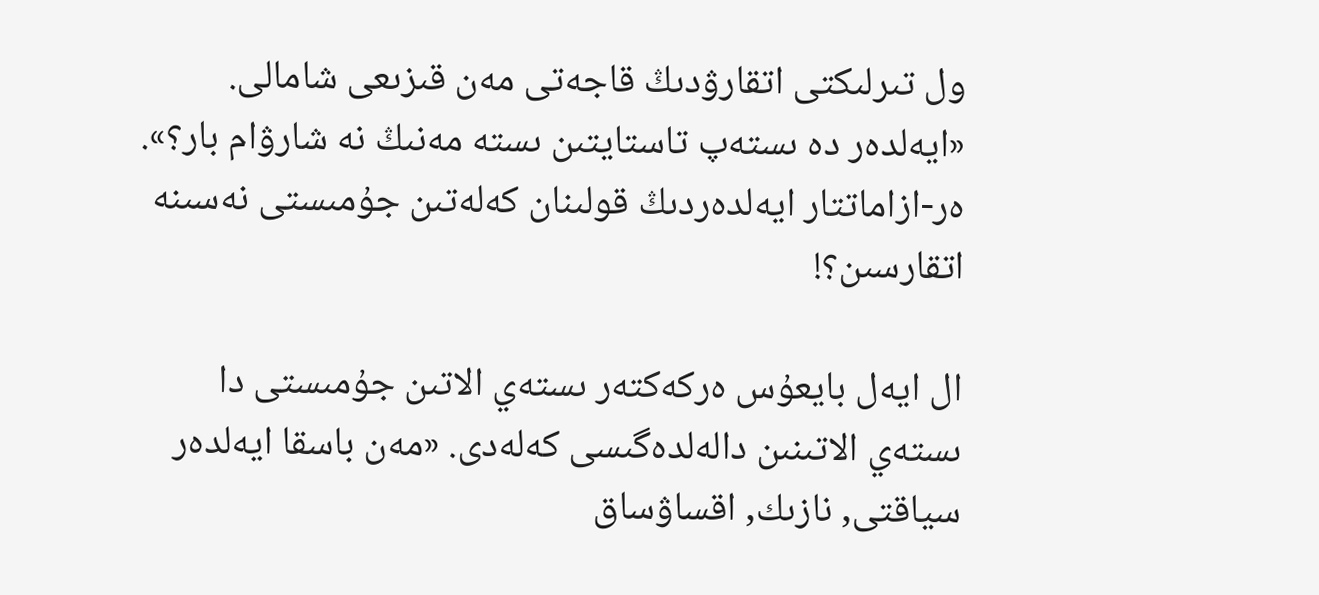ول تىرلىكتى اتقارۋدىڭ قاجەتى مەن قىزىعى شامالى. «ايەلدەر دە ىستەپ تاستايتىن ىستە مەنىڭ نە شارۋام بار؟». ەر-ازاماتتار ايەلدەردىڭ قولىنان كەلەتىن جۇمىستى نەسىنە اتقارسىن؟!

ال ايەل بايعۇس ەركەكتەر ىستەي الاتىن جۇمىستى دا ىستەي الاتىنىن دالەلدەگىسى كەلەدى. «مەن باسقا ايەلدەر سياقتى, نازىك, اقساۋساق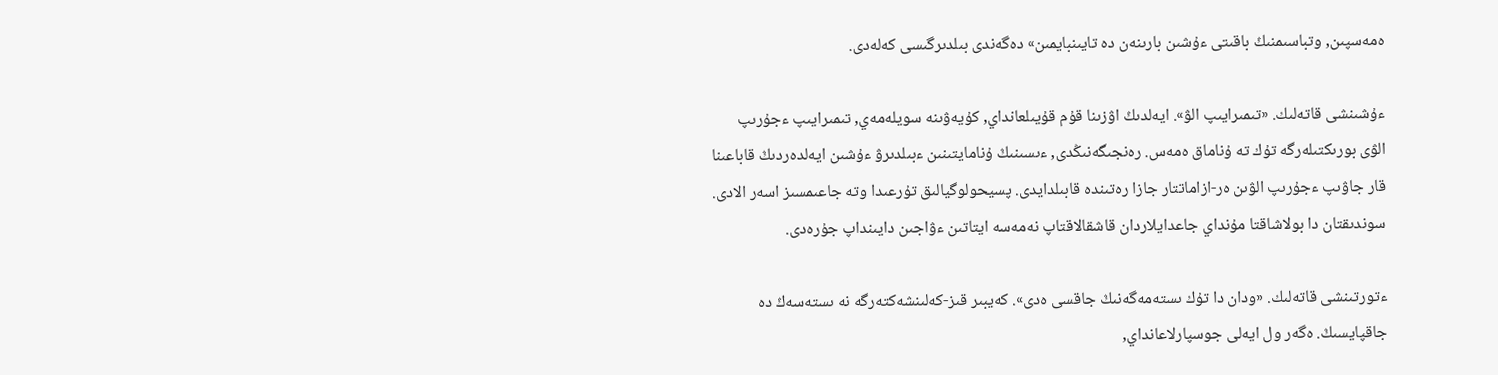ەمەسپىن, وتباسىمنىڭ باقىتى ءۇشىن بارىنەن دە تايىنبايمىن» دەگەندى بىلدىرگىسى كەلەدى.

ءۇشىنشى قاتەلىك. «تىمىرايىپ الۋ». ايەلدىڭ اۋزىنا قۇم قۇيىلعانداي, كۇيەۋىنە سويلەمەي, تىمىرايىپ ءجۇرىپ الۋى بورىكتىلەرگە تۇك تە ۇناماق ەمەس. رەنجىگەنىڭدى, ءىسىنىڭ ۇنامايتىنىن ءبىلدىرۋ ءۇشىن ايەلدەردىڭ قاباعىنا قار جاۋىپ ءجۇرىپ الۋىن ەر-ازاماتتار جازا رەتىندە قابىلدايدى. پسيحولوگيالىق تۇرعىدا وتە جاعىمسىز اسەر الادى. سوندىقتان دا بولاشاقتا مۇنداي جاعدايلاردان قاشقالاقتاپ نەمەسە ايتاتىن ءۋاجىن دايىنداپ جۇرەدى.

ءتورتىنشى قاتەلىك. «ودان دا تۇك ىستەمەگەنىڭ جاقسى ەدى». كەيبىر قىز-كەلىنشەكتەرگە نە ىستەسەڭ دە جاقپايسىڭ. ەگەر ول ايەلى جوسپارلاعانداي,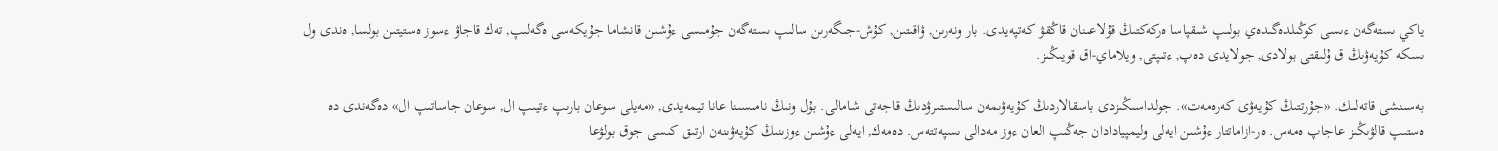ياكي ىستەگەن ءىسى كوڭىلدەگىدەي بولىپ شىقپاسا ەركەكتىڭ قۇلاعىنان قاڭقۋ كەتپەيدى. بار ونەرىن, ۋاقىتىن, كۇش-جىگەرىن سالىپ ىستەگەن جۇمىسى ءۇشىن قانشاما جۇيكەسى ەگەلىپ, تەك قاجاۋ ءسوز ەستيتىن بولسا, ەندى ول ىسكە كۇيەۋىڭ ق ۇلىقتى بولادى, جولايدى دەپ, ءتىپتى, ويلاماي-اق قويىڭىز.

بەسىنشى قاتەلىك. «جۇرتتىڭ كۇيەۋى كەرەمەت». جولداسىڭىزدى باسقالاردىڭ كۇيەۋىمەن سالىستىرۋدىڭ قاجەتى شامالى. بۇل ونىڭ نامىسىنا عانا تيمەيدى, «مەيلى سوعان بارىپ ءتيىپ ال, سوعان جاساتىپ ال» دەگەندى دە ەستىپ قالۋىڭىز عاجاپ ەمەس. ەر-ازاماتتار ءۇشىن ايەلى وليمپيادادان جەڭىپ العان ءوز مەدالى ىسپەتتەس. دەمەك, ايەلى ءۇشىن ءوزىنىڭ كۇيەۋىنەن ارتىق كىسى جوق بولۋعا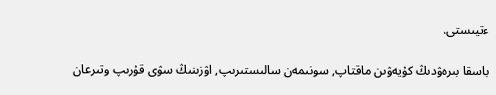ءتيىستى.

باسقا بىرەۋدىڭ كۇيەۋىن ماقتاپ, سونىمەن سالىستىرىپ, اۋزىنىڭ سۋى قۇرىپ وتىرعان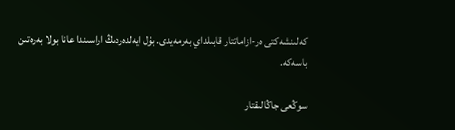كەلىنشەكتى ەر-ازاماتتار قابىلداي بەرمەيدى. بۇل ايەلدەردىڭ اراسىندا عانا بولا بەرەتىن باسەكە.

سوڭعى جاڭالىقتار